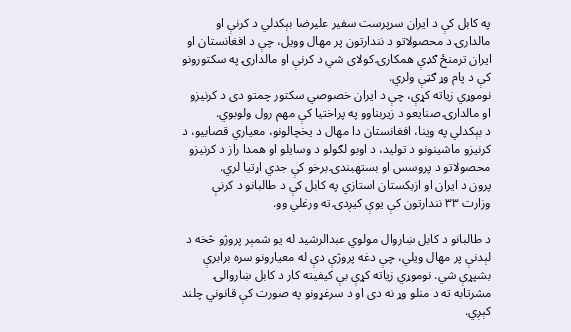په کابل کې د ایران سرپرست سفیر عليرضا بېکدلي د کرنې او مالدارۍ د محصولاتو د نندارتون پر مهال وویل، چې د افغانستان او ایران ترمنځ ګډې همکارۍ کولای شي د کرنې او مالدارۍ په سکتورونو کې د پام وړ ګټې ولري.
نوموړي زیاته کړې، چې د ایران خصوصي سکتور چمتو دی د کرنیزو او مالدارۍ صنایعو د زیربناوو په پراختیا کې مهم رول ولوبوي.
د بېکدلي په وینا، افغانستان دا مهال د یخچالونو، معیاري قصابیو، د کرنیزو ماشینونو د تولید، د اوبو لګولو د وسایلو او همدا راز د کرنیزو محصولاتو د پروسس او بستهبندۍ برخو کې جدي اړتیا لري.
پرون د ایران او ازبکستان استازي په کابل کې د طالبانو د کرنې وزارت ۳۳ نندارتون کې یوې کیږدۍ ته ورغلي وو.

د طالبانو د کابل ښاروال مولوي عبدالرشید له یو شمېر پروژو څخه د لېدنې پر مهال ویلي، چې دغه پروژې دې له معیارونو سره برابرې بشپړې شي. نوموړي زیاته کړې بې کیفیته کار د کابل ښاروالۍ مشرتابه ته د منلو وړ نه دی او د سرغړونو په صورت کې قانوني چلند کېږي.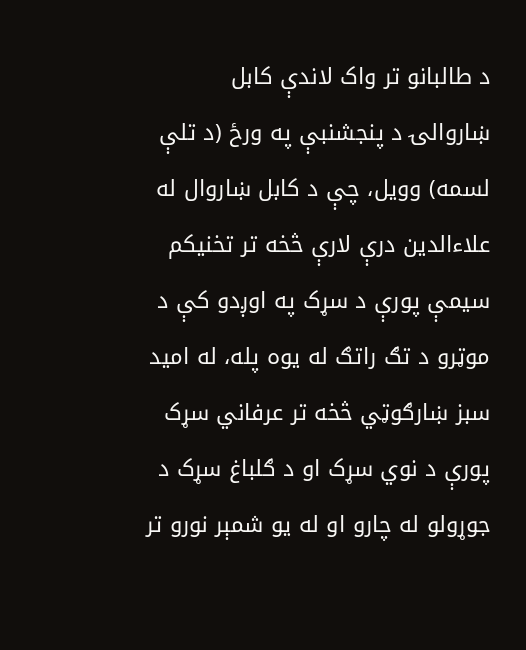د طالبانو تر واک لاندې کابل ښاروالۍ د پنجشنبې په ورځ (د تلې لسمه) وویل، چې د کابل ښاروال له علاءالدین درې لارې څخه تر تخنیکم سیمې پورې د سړک په اوږدو کې د موټرو د تګ راتګ له یوه پله، له امید سبز ښارګوټي څخه تر عرفاني سړک پورې د نوي سړک او د ګلباغ سړک د جوړولو له چارو او له یو شمېر نورو تر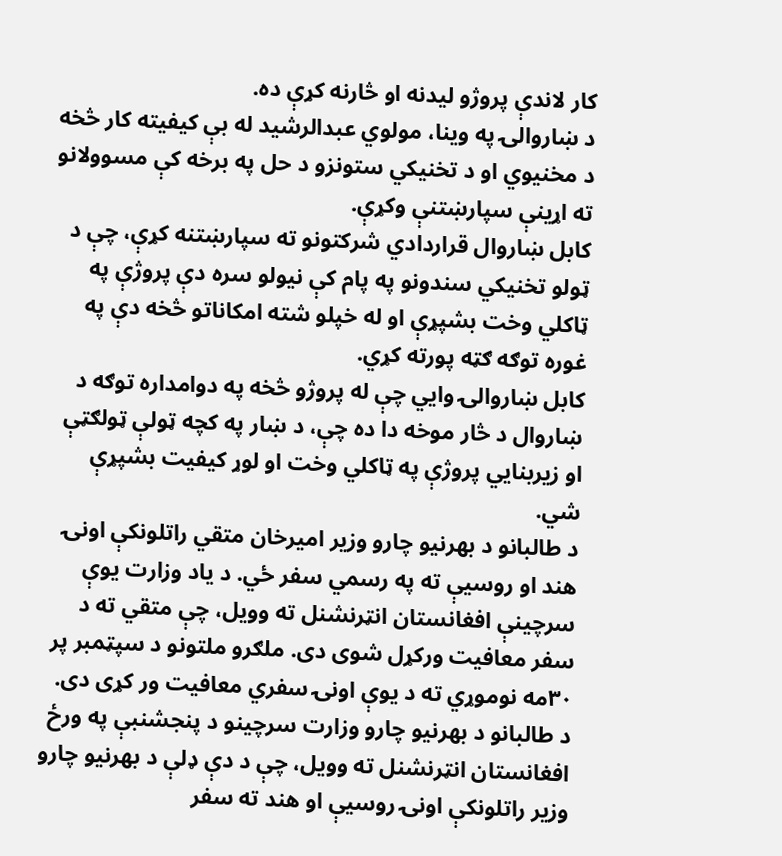کار لاندې پروژو لیدنه او څارنه کړې ده.
د ښاروالۍ په وینا، مولوي عبدالرشید له بې کیفیته کار څخه د مخنیوي او د تخنیکي ستونزو د حل په برخه کې مسوولانو ته اړینې سپارښتنې وکړې.
کابل ښاروال قراردادي شرکتونو ته سپارښتنه کړې، چې د ټولو تخنیکي سندونو په پام کې نیولو سره دې پروژې په ټاکلي وخت بشپړې او له خپلو شته امکاناتو څخه دې په غوره توګه ګټه پورته کړي.
کابل ښاروالۍ وایي چې له پروژو څخه په دوامداره توګه د ښاروال د څار موخه دا ده چې، د ښار په کچه ټولې ټولګټې او زیربنايي پروژې په ټاکلي وخت او لوړ کیفیت بشپړې شي.
د طالبانو د بهرنیو چارو وزیر امیرخان متقي راتلونکې اونۍ هند او روسیې ته په رسمي سفر ځي. د یاد وزارت یوې سرچینې افغانستان انټرنشنل ته وویل، چې متقي ته د سفر معافیت ورکړل شوی دی. ملګرو ملتونو د سپټمبر پر ۳۰مه نوموړي ته د یوې اونۍ سفري معافیت ور کړی دی.
د طالبانو د بهرنیو چارو وزارت سرچینو د پنجشنبې په ورځ افغانستان انټرنشنل ته وویل، چې د دې ډلې د بهرنیو چارو وزیر راتلونکې اونۍ روسیې او هند ته سفر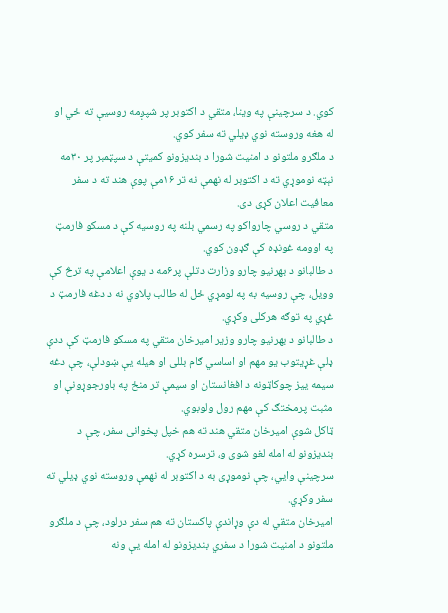کوي. د سرچینې په وینا، متقي د اکتوبر پر شپږمه روسیې ته ځي او له هغه وروسته نوي ډیلي ته سفر کوي.
د ملګرو ملتونو د امنیت شورا د بندیزونو کمیتې د سپټمبر پر ۳۰مه نېټه نوموړي ته د اکتوبر له نهمې نه تر ۱۶مې پوې هند ته د سفر معافیت اعلان کړی دی.
متقي د روسي چارواکو په رسمي بلنه په روسیه کې د مسکو فارمټ په اوومه غونډه کې ګډون کوي.
د طالبانو د بهرنیو چارو وزارت دتلې پر۶مه د یوې اعلامې په ترڅ کې وویل، چې روسیه به په لومړي ځل له طالب پلاوي نه د دغه فارمټ د غړي په توګه هرکلی وکړي.
د طالبانو د بهرنیو چارو وزیر امیرخان متقي په مسکو فارمټ کې ددې ډلې غړیتوب یو مهم او اساسي ګام بللی او هیله یې ښودلې، چې دغه سیمه ییز چوکاټونه د افغانستان او سیمې تر منځ په باورجوړونې او مثبت پرمختګ کې مهم رول ولوبوي.
ټاکل شوې امیرخان متقي هند ته هم خپل پخوانی سفر، چې د بندیزونو له امله لغو شوی و، ترسره کړي.
سرچینې وايي، چې نوموړی به د اکتوبر له نهمې وروسته نوي ډیلي ته سفر وکړي.
امیرخان متقي له دې وړاندې پاکستان ته هم سفر درلود، چې د ملګرو ملتونو د امنیت شورا د سفري بندیزونو له امله یې ونه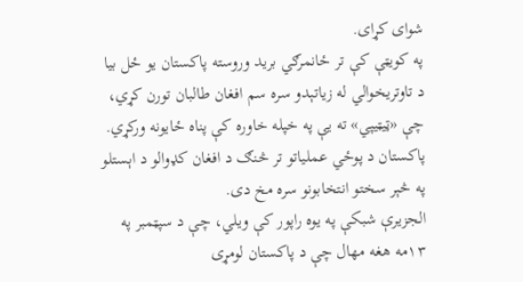شوای کړای.
په کویټې کې تر ځانمرګي برید وروسته پاکستان یو ځل بیا د تاوتریخوالي له زیاتېدو سره سم افغان طالبان تورن کړي، چې «ټيټيپي» ته یې په خپله خاوره کې پناه ځایونه ورکړي. پاکستان د پوځي عملیاتو تر څنګ د افغان کډوالو د اېستلو په څېر سختو انتخابونو سره مخ دی.
الجزیرې شبکې په یوه راپور کې ویلي، چې د سپټمبر په ۱۳مه هغه مهال چې د پاکستان لومړی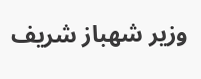وزیر شهباز شریف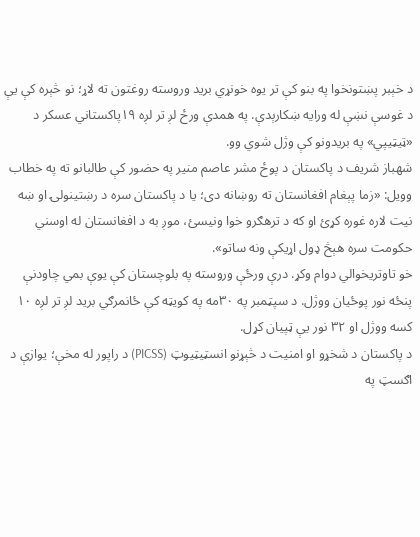د خېبر پښتونخوا په بنو کې تر یوه خونړي برید وروسته روغتون ته لاړ؛ نو څېره کې یې د غوسې نښې له ورایه ښکارېدې. په همدې ورځ لږ تر لږه ۱۹پاکستاني عسکر د «ټيټيپي» په بریدونو کې وژل شوي وو.
شهباز شریف د پاکستان د پوځ مشر عاصم منیر په حضور کې طالبانو ته په خطاب وویل: «زما پېغام افغانستان ته روښانه دی؛ یا د پاکستان سره د رښتینولۍ او ښه نیت لاره غوره کړئ او که د ترهګرو خوا ونیسئ، موږ به د افغانستان له اوسني حکومت سره هېڅ ډول اړیکې ونه ساتو».
خو تاوتریخوالي دوام وکړ. درې ورځې وروسته په بلوچستان کې یوې بمي چاودنې پنځه نور پوځیان ووژل. د سپټمبر په ۳۰مه په کویټه کې ځانمرګي برید لږ تر لږه ۱۰ کسه ووژل او ۳۲ نور یې ټپیان کړل.
د پاکستان د شخړو او امنیت د څېړنو انسټیټیوټ (PICSS) د راپور له مخې؛ یوازې د اګسټ په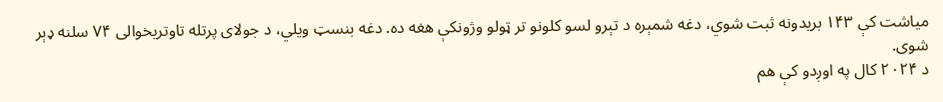میاشت کې ۱۴۳ بریدونه ثبت شوي، دغه شمېره د تېرو لسو کلونو تر ټولو وژونکې هغه ده. دغه بنسټ ویلي، د جولای پرتله تاوتریخوالی ۷۴ سلنه ډېر شوی.
د ۲۰۲۴ کال په اوږدو کې هم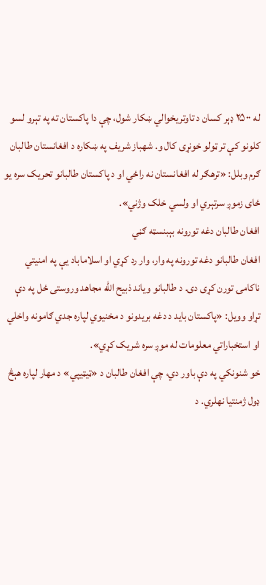له ۲۵۰۰ ډېر کسان د تاوتریخوالي ښکار شول، چې دا پاکستان ته په تېرو لسو کلونو کې تر ټولو خونړی کال و. شهباز شریف په ښکاره د افغانستان طالبان ګرم وبلل: «ترهګر له افغانستان نه راځي او د پاکستان طالبانو تحریک سره یو ځای زموږ سرتېري او ولسي خلک وژني».
افغان طالبان دغه تورونه بېبنسټه ګڼي
افغان طالبانو دغه تورونه په وار، وار رد کړي او اسلاماباد یې په امنیتي ناکامۍ تورن کړی دی. د طالبانو ویاند ذبیح الله مجاهد وروستی ځل په دې تړاو وویل: «پاکستان باید د دغه بریدونو د مخنیوي لپاره جدي ګامونه واخلي او استخباراتي معلومات له موږ سره شریک کړي».
خو شنونکي په دې باور دي، چې افغان طالبان د «ټيټيپي» د مهار لپاره هېڅ ډول ژمنتیا نهلري. د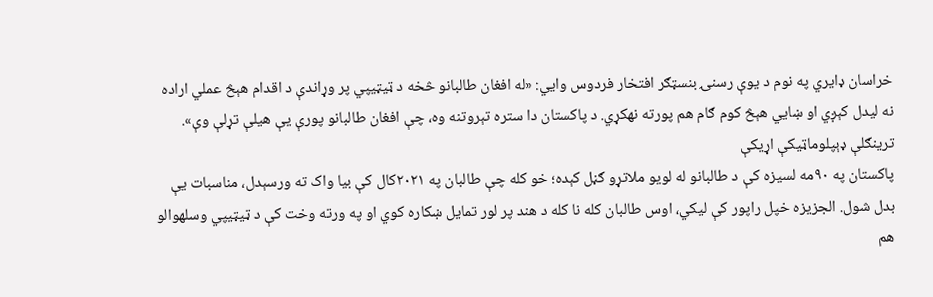خراسان ډایري په نوم د یوې رسنۍ بنسټګر افتخار فردوس وایي: «له افغان طالبانو څخه د ټيټيپي پر وړاندې د اقدام هېڅ عملي اراده نه لیدل کېږي او ښايي هېڅ کوم ګام هم پورته نهکړي. د پاکستان دا ستره تېروتنه وه، چې افغان طالبانو پورې یې هیلې تړلې وې».
ترینګلې ډېپلوماټیکې اړیکې
پاکستان په ۹۰مه لسیزه کې د طالبانو له لویو ملاتړو ګڼل کېده؛ خو کله چې طالبان په ۲۰۲۱کال کې بیا واک ته ورسېدل، مناسبات یې بدل شول. الجزیزه خپل راپور کې لیکي، اوس طالبان کله نا کله د هند پر لور تمایل ښکاره کوي او په ورته وخت کې د ټيټيپي وسلهوالو هم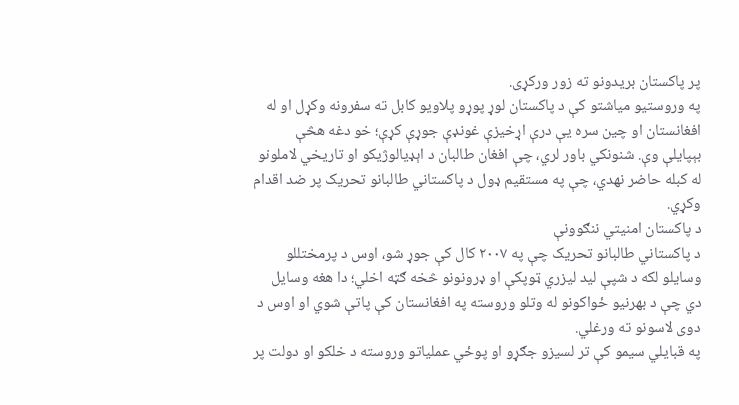پر پاکستان بریدونو ته زور ورکړی.
په وروستیو میاشتو کې د پاکستان لوړ پوړو پلاويو کابل ته سفرونه وکړل او له افغانستان او چین سره یې درې اړخیزې غونډې جوړې کړې؛ خو دغه هڅې بېپایلې وې. شنونکي باور لري، چې افغان طالبان د اېډیالوژیکو او تاریخي لاملونو له کبله حاضر نهدي، چې په مستقیم ډول د پاکستاني طالبانو تحریک پر ضد اقدام وکړي.
د پاکستان امنیتي ننګوونې
د پاکستاني طالبانو تحریک چې په ۲۰۰۷ کال کې جوړ شو، اوس د پرمختللو وسایلو لکه د شپې لید لیزري ټوپکې او ډرونونو څخه ګټه اخلي؛ دا هغه وسایل دي چې د بهرنیو ځواکونو له وتلو وروسته په افغانستان کې پاتې شوي او اوس د دوی لاسونو ته ورغلي.
په قبایلي سیمو کې تر لسیزو جګړو او پوځي عملیاتو وروسته د خلکو او دولت پر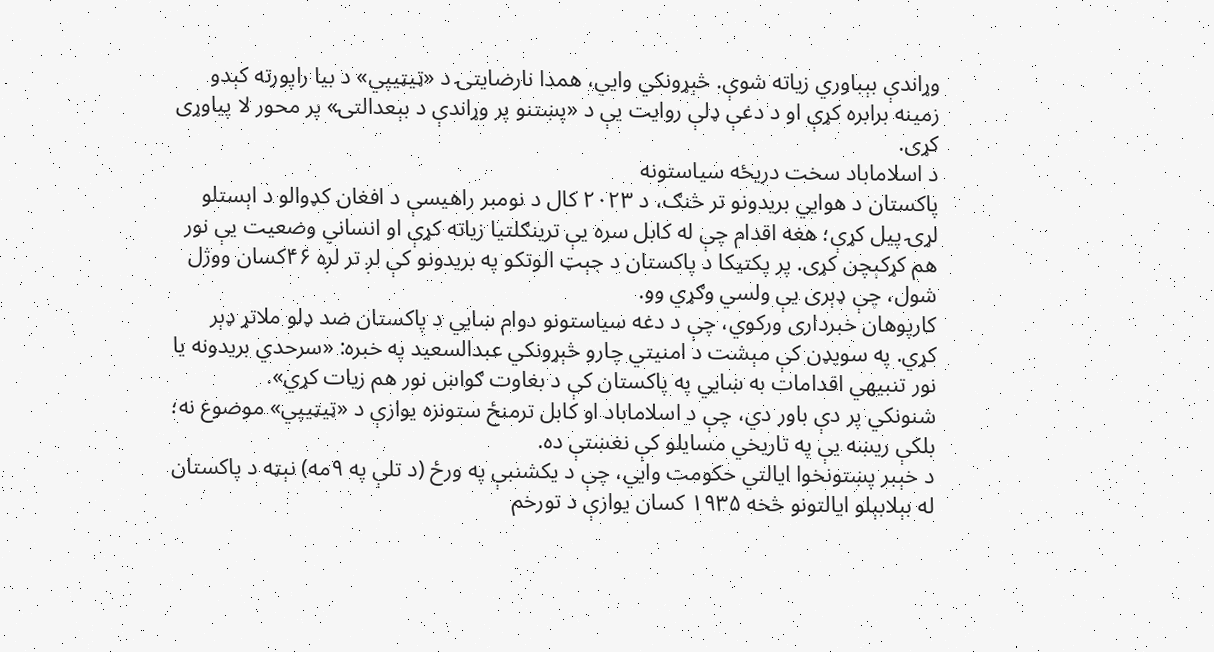وړاندې بېباوري زیاته شوې. څېړونکي وايي، همدا نارضایتۍ د «ټيټيپي» د بیا راپورته کېدو زمینه برابره کړې او د دغې ډلې روایت یې د «پښتنو پر وړاندې د بېعدالتۍ» پر محور لا پیاوړی کړی.
د اسلاماباد سخت دریځه سیاستونه
پاکستان د هوايي بریدونو تر څنګ، د ۲۰۲۳ کال د نومبر راهیسې د افغان کډوالو د اېستلو لړۍ پیل کړې؛ هغه اقدام چې له کابل سره یې ترینګلتیا زیاته کړې او انساني وضعیت یې نور هم کړکېچن کړی. پر پکتیکا د پاکستان د جېټ الوتکو په بریدونو کې لږ تر لږه ۴۶کسان ووژل شول، چې ډېری یې ولسي وګړي وو.
کارپوهان خبرداری ورکوي، چې د دغه سیاستونو دوام ښایي د پاکستان ضد ډلو ملاتړ ډېر کړي. په سویډن کې مېشت د امنیتي چارو څېړونکي عبدالسعید په خبره: «سرحدي بریدونه یا نور تنبیهي اقدامات به ښایي په پاکستان کې د بغاوت ګواښ نور هم زیات کړي».
شنونکي پر دې باور دي، چې د اسلاماباد او کابل ترمنځ ستونزه یوازې د «ټيټيپي» موضوع نه؛ بلکې ریښه یې په تاریخي مسایلو کې نغښتې ده.
د خېبر پښتونخوا ایالتي حکومت وایي، چې د یکشنبې په ورځ (د تلې په ۹مه) نېټه د پاکستان له بېلابېلو ایالتونو څخه ۱۹۳۵ کسان یوازې د تورخم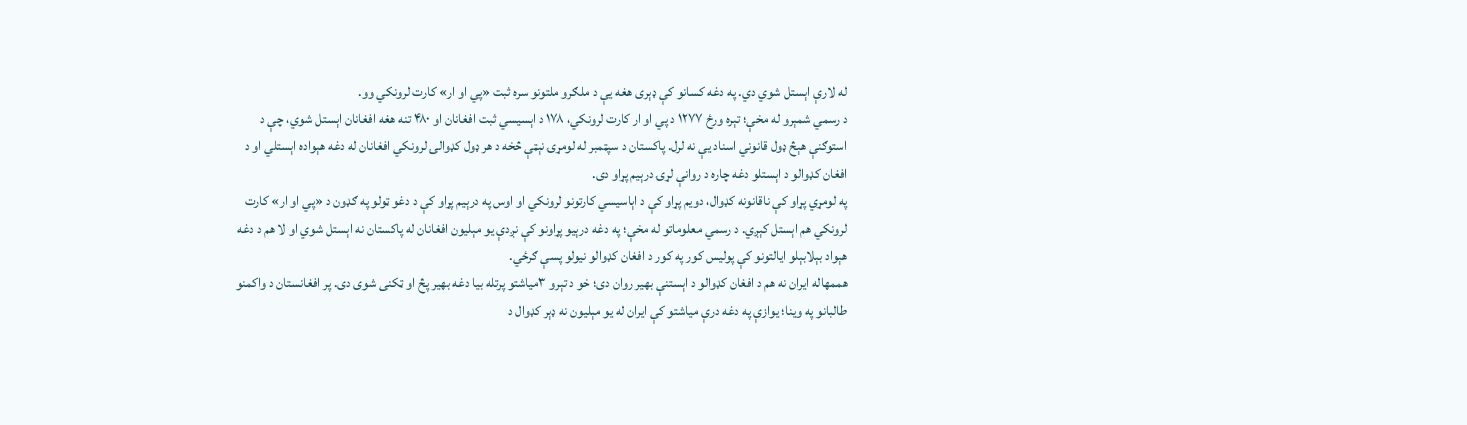له لارې اېستل شوي دي. په دغه کسانو کې ډېری هغه یې د ملګرو ملتونو سره ثبت «پي او ار» کارت لرونکي وو.
د رسمي شمېرو له مخې؛ تېره ورځ ۱۲۷۷ د پي او ار کارت لرونکي، ۱۷۸ د اېسيسي ثبت افغانان او ۴۸۰ تنه هغه افغانان اېستل شوي، چې د استوګنې هېڅ ډول قانوني اسناد یې نه لرل. پاکستان د سپټمبر له لومړۍ نېټې څخه د هر ډول کډوالۍ لرونکي افغانان له دغه هېواده اېستلي او د افغان کډوالو د اېستلو دغه چاره د روانې لړۍ درېیم پړاو دی.
په لومړي پړاو کې ناقانونه کډوال، دویم پړاو کې د اېاسيسي کارتونو لرونکي او اوس په درېیم پړاو کې د دغو ټولو په ګډون د «پي او ار» کارت لرونکي هم اېستل کېږي. د رسمي معلوماتو له مخې؛ په دغه درېیو پړاونو کې نږدې یو مېلیون افغانان له پاکستان نه اېستل شوي او لا هم د دغه هېواد بېلابېلو ایالتونو کې پولیس کور په کور د افغان کډوالو نیولو پسې ګرځي.
هممهاله ایران نه هم د افغان کډوالو د اېستنې بهیر روان دی؛ خو د تېرو ۳میاشتو پرتله بیا دغه بهیر پڅ او ټکنی شوی دی. پر افغانستان د واکمنو طالبانو په وینا؛ یوازې په دغه درې میاشتو کې ایران له یو مېلیون نه ډېر کډوال د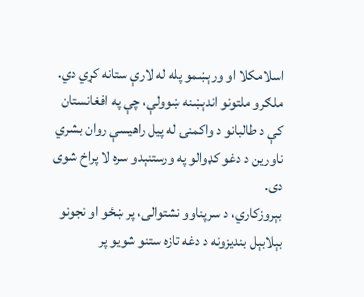اسلامکلا او ورېښمو پله له لارې ستانه کړي دي. ملګرو ملتونو اندېښنه ښوولې، چې په افغانستان کې د طالبانو د واکمنۍ له پیل راهیسې روان بشري ناورین د دغو کډوالو په ورستنېدو سره لا پراخ شوی دی.
بېروزکاري، د سرپناوو نشتوالی، پر ښځو او نجونو بېلابېل بندیزونه د دغه تازه ستنو شویو پر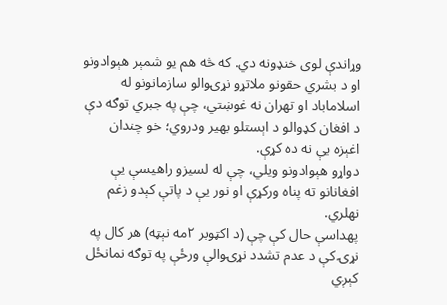وړاندې لوی خنډونه دي. که څه هم یو شمېر هېوادونو او د بشري حقونو ملاتړو نړۍوالو سازمانونو له اسلاماباد او تهران نه غوښتي، چې په جبري توګه دې د افغان کډوالو د اېستلو بهیر ودروي؛ خو چندان اغېزه یې نه ده کړې.
دواړو هېوادونو ویلي، چې له لسیزو راهیسې یې افغانانو ته پناه ورکړې او نور یې د پاتې کېدو زغم نهلري.
پهداسې حال کې چې (د اکټوبر ۲مه نېټه) هر کال په نړۍ کې د عدم تشدد نړۍوالې ورځې په توګه نمانځل کېږي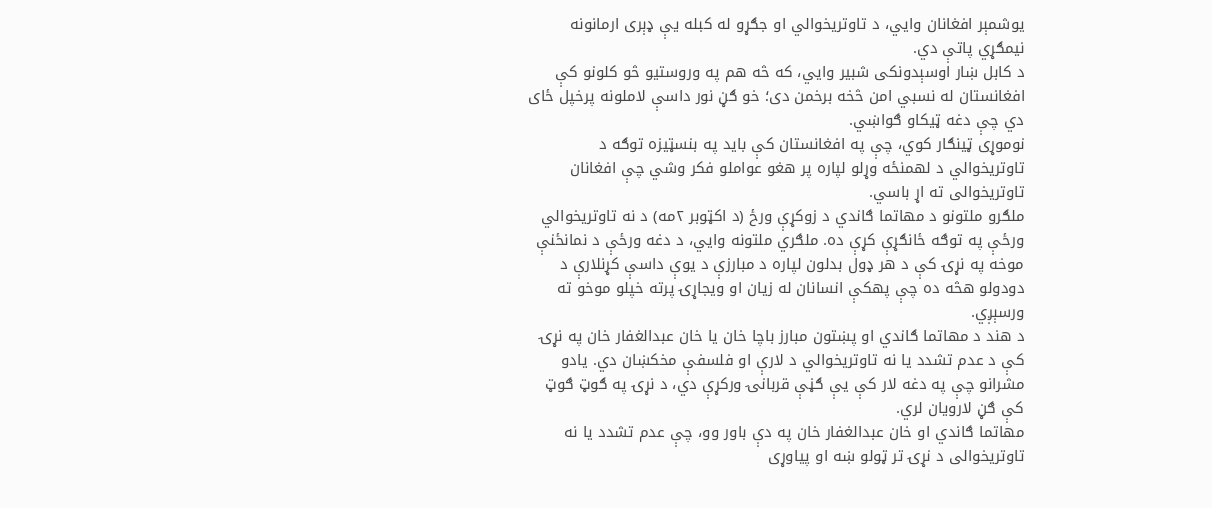یوشمېر افغانان وايي، د تاوتریخوالي او جګړو له کبله یې ډېری ارمانونه نیمګړي پاتې دي.
د کابل ښار اوسېدونکی شبیر وايي، که څه هم په وروستیو څو کلونو کې افغانستان له نسبي امن څخه برخمن دی؛ خو ګڼ نور داسې لاملونه پرخپل ځای دي چې دغه ټیکاو ګواښي.
نوموړی ټینګار کوي، چې په افغانستان کې باید په بنسټیزه توګه د تاوتریخوالي د لهمنځه وړلو لپاره پر هغو عواملو فکر وشي چې افغانان تاوتریخوالی ته اړ باسي.
ملګرو ملتونو د مهاتما ګاندي د زوکړې ورځ (د اکټوبر ۲مه) د نه تاوتریخوالي ورځې په توګه ځانګړې کړې ده. ملګري ملتونه وايي، د دغه ورځې د نمانځنې موخه په نړۍ کې د هر ډول بدلون لپاره د مبارزې د یوې داسې کړنلارې د دودولو هڅه ده چې پهکې انسانان له زیان او ویجاړۍ پرته خپلو موخو ته ورسېږي.
د هند د مهاتما ګاندي او پښتون مبارز باچا خان یا خان عبدالغفار خان په نړۍ کې د عدم تشدد یا نه تاوتریخوالي د لارې او فلسفې مخکښان دي. یادو مشرانو چې په دغه لار کې یې ګڼې قربانۍ ورکړې دي، د نړۍ په ګوټ ګوټ کې ګڼ لارویان لري.
مهاتما ګاندي او خان عبدالغفار خان په دې باور وو، چې عدم تشدد یا نه تاوتریخوالی د نړۍ تر ټولو ښه او پیاوړی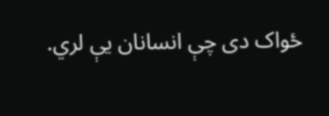ځواک دی چې انسانان یې لري.